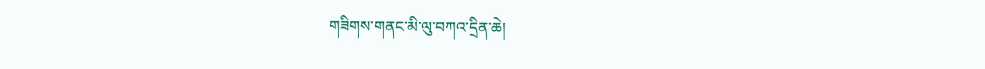གཟིགས་གནང་མི་ལུ་བཀའ་དྲིན་ཆེ།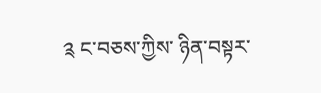༉ ང་བཅས་ཀྱིས་ ཉིན་བསྟར་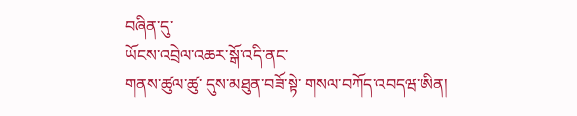བཞིན་དུ་
ཡོངས་འབྲེལ་འཆར་སྒོ་འདི་ནང་
གནས་ཚུལ་ཚུ་ དུས་མཐུན་བཟོ་སྟེ་ གསལ་བཀོད་འབདཝ་ཨིན།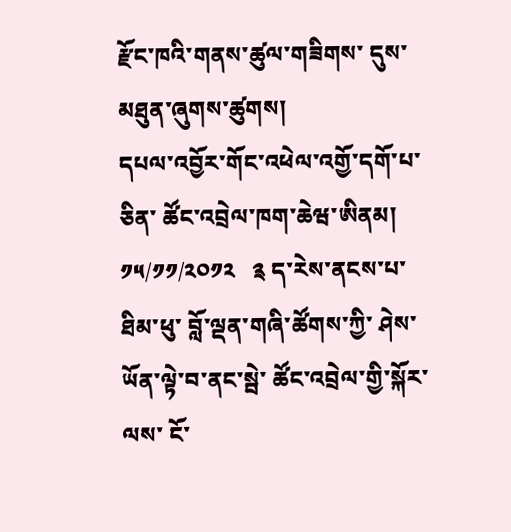རྫོང་ཁའི་གནས་ཚུལ་གཟིགས་ དུས་མཐུན་ཞུགས་ཚུགས།
དཔལ་འབྱོར་གོང་འཕེལ་འགྱོ་དགོ་པ་ཅིན་ ཚོང་འབྲེལ་ཁག་ཆེཝ་ཨིནམ།
༡༥/༡༡/༢༠༡༢   ༉ ད་རེས་ནངས་པ་ ཐིམ་ཕུ་ བློ་ལྡན་གཞི་ཚོགས་ཀྱི་ ཤེས་ཡོན་ལྟེ་བ་ནང་སྦེ་ ཚོང་འབྲེལ་གྱི་སྐོར་ལས་ ངོ་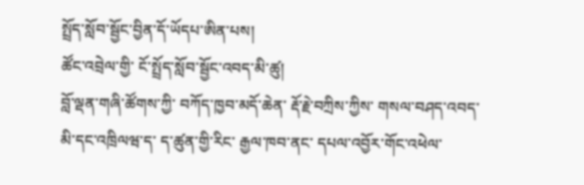སྤྲོད་སློབ་སྦྱོང་བྱིན་དོ་ཡོདཔ་ཨིན་པས།
ཚོང་འབྲེལ་གྱི་ ངོ་སྤྲོད་སློབ་སྦྱོང་འབད་མི་ཚུ།
བློ་ལྡན་གཞི་ཚོགས་ཀྱི་ བཀོད་ཁྱབ་མདོ་ཆེན་ རྡོ་རྗེ་བཀྲིས་ཀྱིས་ གསལ་བཤད་འབད་མི་དང་འཁྲིལཝ་ད་ ད་ཚུན་གྱི་རིང་ རྒྱལ་ཁབ་ནང་ དཔལ་འབྱོར་གོང་འཕེལ་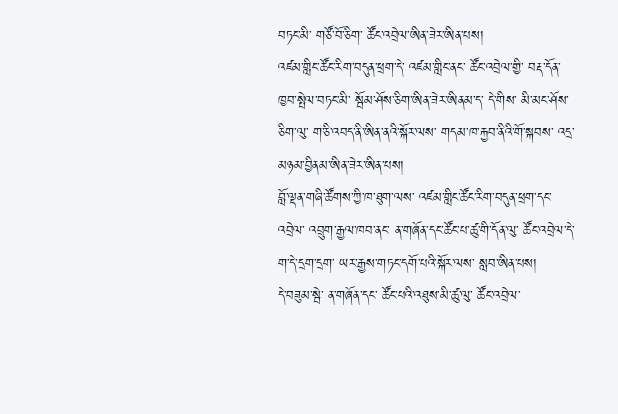བཏང་མི་ གཙོ་བོ་ཅིག་ ཚོང་འབྲེལ་ཨིན་ཟེར་ཨིན་པས།
འཛམ་གླིང་ཚོང་རིག་བདུན་ཕྲག་དེ་ འཛམ་གླིང་ནང་ ཚོང་འབྲེལ་གྱི་ བརྡ་དོན་ཁྱབ་སྤེལ་བཏང་མི་ སྦོམ་ཤོས་ཅིག་ཨིན་ཟེར་ཨིནམ་ད་ དེ་གིས་ མི་མང་ཤོས་ཅིག་ལུ་ ག་ཅི་འབད་ནི་ཨིན་ནའི་སྐོར་ལས་ གདམ་ཁ་རྐྱབ་ནིའི་གོ་སྐབས་ འདྲ་མཉམ་བྱིནམ་ཨིན་ཟེར་ཨིན་པས།
བློ་ལྡན་གཞི་ཚོགས་ཀྱི་ཁ་ཐུག་ལས་ འཛམ་གླིང་ཚོང་རིག་བདུན་ཕྲག་དང་འབྲེལ་ འབྲུག་རྒྱལ་ཁབ་ནང་ ན་གཞོན་དང་ཚོང་པ་ཚུ་གི་དོན་ལུ་ ཚོང་འབྲེལ་དེ་ ག་དེ་དྲག་དྲག་ ཡར་རྒྱས་གཏང་དགོ་པའི་སྐོར་ལས་ སླབ་ཨིན་པས།
དེ་བཟུམ་སྦེ་ ན་གཞོན་དང་ ཚོང་པའི་འཐུས་མི་ཚུ་ལུ་ ཚོང་འབྲེལ་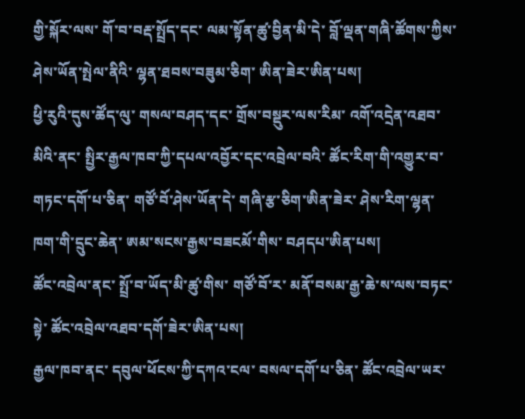གྱི་སྐོར་ལས་ གོ་བ་བརྡ་སྤྲོད་དང་ ལམ་སྟོན་ཚུ་བྱིན་མི་དེ་ བློ་ལྡན་གཞི་ཚོགས་ཀྱིས་ ཤེས་ཡོན་སྤེལ་ནིའི་ ལྷན་ཐབས་བཟུམ་ཅིག་ ཨིན་ཟེར་ཨིན་པས།
ཕྱི་རུའི་དུས་ཚོད་ལུ་ གསལ་བཤད་དང་ གྲོས་བསྡུར་ལས་རིམ་ འགོ་འདྲེན་འཐབ་མིའི་ནང་ སྤྱིར་རྒྱལ་ཁབ་ཀྱི་དཔལ་འབྱོར་དང་འབྲེལ་བའི་ ཚོང་རིག་གི་འགྱུར་བ་གཏང་དགོ་པ་ཅིན་ གཙོ་བོ་ཤེས་ཡོན་དེ་ གཞི་རྩ་ཅིག་ཨིན་ཟེར་ ཤེས་རིག་ལྷན་ཁག་གི་དྲུང་ཆེན་ ཨམ་སངས་རྒྱས་བཟངམོ་གིས་ བཤདཔ་ཨིན་པས།
ཚོང་འབྲེལ་ནང་ སྤྲོ་བ་ཡོད་མི་ཚུ་གིས་ གཙོ་བོ་ར་ མནོ་བསམ་རྒྱ་ཆེ་ས་ལས་བཏང་སྟེ་ ཚོང་འབྲེལ་འཐབ་དགོ་ཟེར་ཨིན་པས།
རྒྱལ་ཁབ་ནང་ དབུལ་ཕོངས་ཀྱི་དཀའ་ངལ་ བསལ་དགོ་པ་ཅིན་ ཚོང་འབྲེལ་ཡར་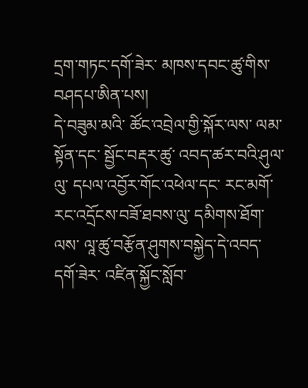དྲག་གཏང་དགོ་ཟེར་ མཁས་དབང་ཚུ་གིས་ བཤདཔ་ཨིན་པས།
དེ་བཟུམ་མའི་ ཚོང་འབྲེལ་གྱི་སྐོར་ལས་ ལམ་སྟོན་དང་ སྦྱོང་བརྡར་ཚུ་ འབད་ཚར་བའི་ཤུལ་ལུ་ དཔལ་འབྱོར་གོང་འཕེལ་དང་ རང་མགོ་རང་འདྲོངས་བཟོ་ཐབས་ལུ་ དམིགས་ཐོག་ལས་ ལཱ་ཚུ་བརྩོན་ཤུགས་བསྐྱེད་དེ་འབད་དགོ་ཟེར་ འཛིན་སྐྱོང་སློབ་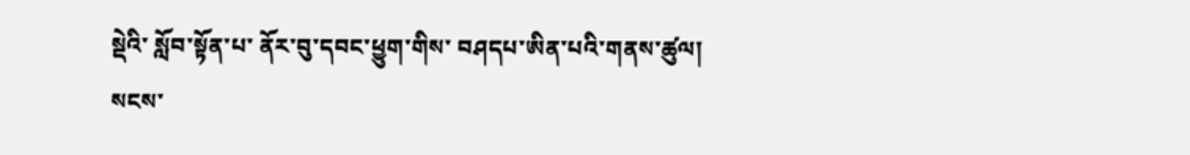སྡེའི་ སློབ་སྟོན་པ་ ནོར་བུ་དབང་ཕྱུག་གིས་ བཤདཔ་ཨིན་པའི་གནས་ཚུལ།
སངས་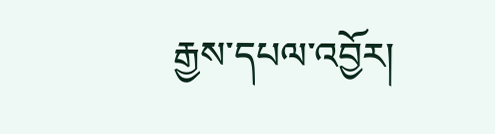རྒྱས་དཔལ་འབྱོར།